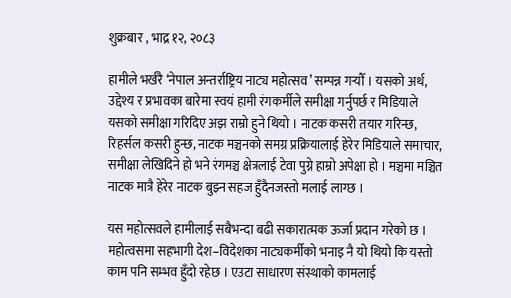शुक्रबार , भाद्र १२, २०८३

हामीले भर्खरै ‘नेपाल अन्तर्राष्ट्रिय नाट्य महोत्सव’ सम्पन्न गर्‍यौँ । यसको अर्थ, उद्देश्य र प्रभावका बारेमा स्वयं हामी रंगकर्मीले समीक्षा गर्नुपर्छ र मिडियाले यसको समीक्षा गरिदिए अझ राम्रो हुने थियो । नाटक कसरी तयार गरिन्छ, रिहर्सल कसरी हुन्छ, नाटक मञ्चनको समग्र प्रक्रियालाई हेरेर मिडियाले समाचार, समीक्षा लेखिदिने हो भने रंगमञ्च क्षेत्रलाई टेवा पुग्ने हाम्रो अपेक्षा हो । मञ्चमा मञ्चित नाटक मात्रै हेरेर नाटक बुझ्न सहज हुँदैनजस्तो मलाई लाग्छ ।

यस महोत्सवले हामीलाई सबैभन्दा बढी सकारात्मक ऊर्जा प्रदान गरेको छ । महोत्वसमा सहभागी देश–विदेशका नाट्यकर्मीको भनाइ नै यो थियो कि यस्तो काम पनि सम्भव हुँदो रहेछ । एउटा साधारण संस्थाको कामलाई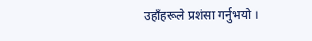उहाँहरूले प्रशंसा गर्नुभयो ।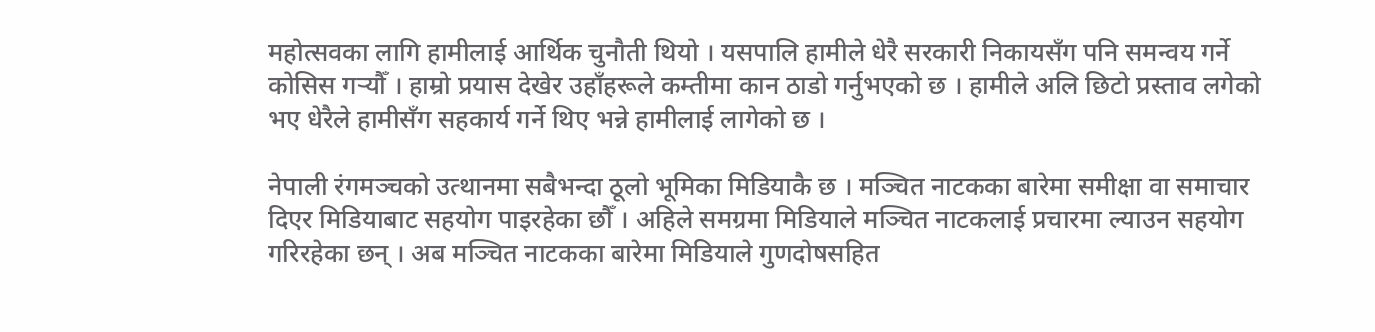महोत्सवका लागि हामीलाई आर्थिक चुनौती थियो । यसपालि हामीले धेरै सरकारी निकायसँग पनि समन्वय गर्ने कोसिस गर्‍यौँ । हाम्रो प्रयास देखेर उहाँहरूले कम्तीमा कान ठाडो गर्नुभएको छ । हामीले अलि छिटो प्रस्ताव लगेको भए धेरैले हामीसँग सहकार्य गर्ने थिए भन्ने हामीलाई लागेको छ ।

नेपाली रंगमञ्चको उत्थानमा सबैभन्दा ठूलो भूमिका मिडियाकै छ । मञ्चित नाटकका बारेमा समीक्षा वा समाचार दिएर मिडियाबाट सहयोग पाइरहेका छौँ । अहिले समग्रमा मिडियाले मञ्चित नाटकलाई प्रचारमा ल्याउन सहयोग गरिरहेका छन् । अब मञ्चित नाटकका बारेमा मिडियाले गुणदोषसहित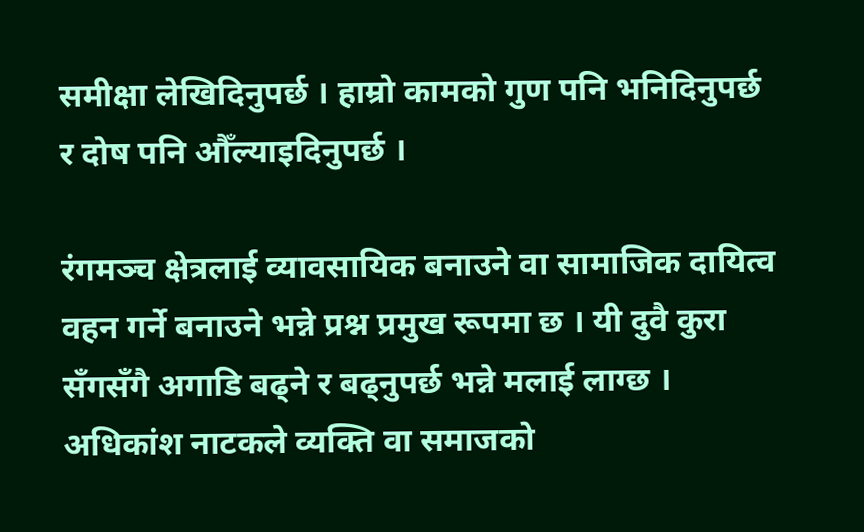समीक्षा लेखिदिनुपर्छ । हाम्रो कामको गुण पनि भनिदिनुपर्छ र दोष पनि औँल्याइदिनुपर्छ ।

रंगमञ्च क्षेत्रलाई व्यावसायिक बनाउने वा सामाजिक दायित्व वहन गर्ने बनाउने भन्ने प्रश्न प्रमुख रूपमा छ । यी दुवै कुरा सँगसँगै अगाडि बढ्ने र बढ्नुपर्छ भन्ने मलाई लाग्छ । अधिकांश नाटकले व्यक्ति वा समाजको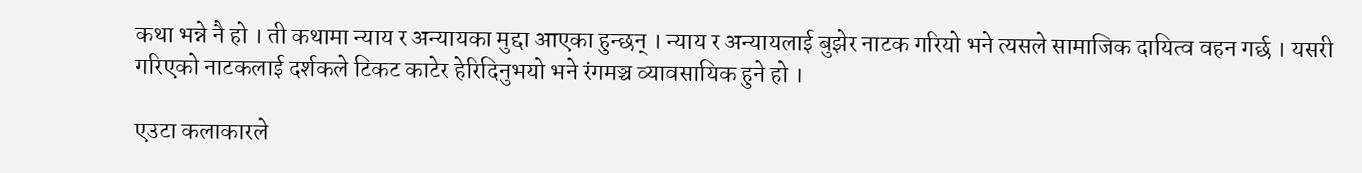कथा भन्ने नै हो । ती कथामा न्याय र अन्यायका मुद्दा आएका हुन्छन् । न्याय र अन्यायलाई बुझेर नाटक गरियो भने त्यसले सामाजिक दायित्व वहन गर्छ । यसरी गरिएको नाटकलाई दर्शकले टिकट काटेर हेरिदिनुभयो भने रंगमञ्च व्यावसायिक हुने हो ।

एउटा कलाकारले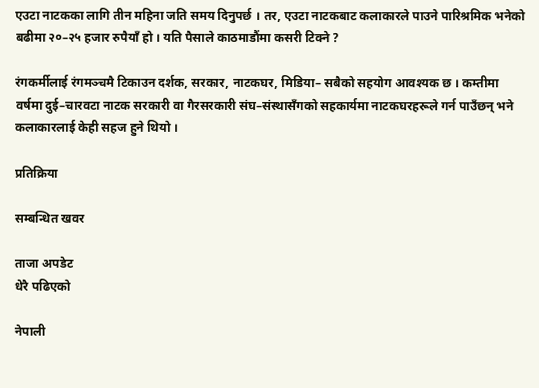एउटा नाटकका लागि तीन महिना जति समय दिनुपर्छ । तर, एउटा नाटकबाट कलाकारले पाउने पारिश्रमिक भनेको बढीमा २०–२५ हजार रुपैयाँ हो । यति पैसाले काठमाडौंमा कसरी टिक्ने ?

रंगकर्मीलाई रंगमञ्चमै टिकाउन दर्शक, सरकार, नाटकघर, मिडिया– सबैको सहयोग आवश्यक छ । कम्तीमा वर्षमा दुई–चारवटा नाटक सरकारी वा गैरसरकारी संघ–संस्थासँगको सहकार्यमा नाटकघरहरूले गर्न पाउँछन् भने कलाकारलाई केही सहज हुने थियो ।

प्रतिक्रिया

सम्बन्धित खवर

ताजा अपडेट
धेरै पढिएको

नेपाली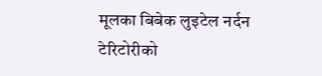मूलका बिबेक लुइटेल नर्दन टेरिटोरीको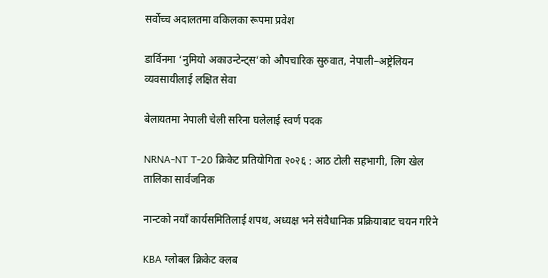सर्वोच्च अदालतमा वकिलका रूपमा प्रवेश

डार्विनमा ‘नुमियो अकाउन्टेन्ट्स’को औपचारिक सुरुवात, नेपाली–अष्ट्रेलियन व्यवसायीलाई लक्षित सेवा

बेलायतमा नेपाली चेली सरिना घलेलाई स्वर्ण पदक

NRNA-NT T-20 क्रिकेट प्रतियोगिता २०२६ : आठ टोली सहभागी, लिग खेल तालिका सार्वजनिक

नान्टको नयाँ कार्यसमितिलाई शपथ, अध्यक्ष भने संवैधानिक प्रक्रियाबाट चयन गरिने

KBA ग्लोबल क्रिकेट क्लब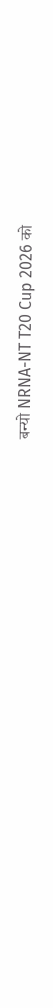बन्यो NRNA-NT T20 Cup 2026 को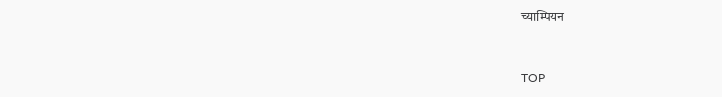च्याम्पियन


TOP